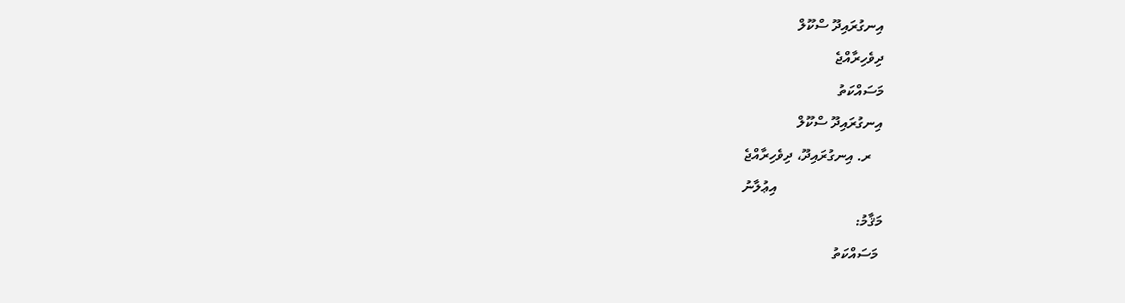އިނގުރައިދޫ ސްކޫލް
ދިވެހިރާއްޖެ
މަސައްކަތު
އިނގުރައިދޫ ސްކޫލް
   ރ. އިނގުރައިދޫ، ދިވެހިރާއްޖެ
                             އިޢުލާނު
މަޤާމު:
 މަސައްކަތު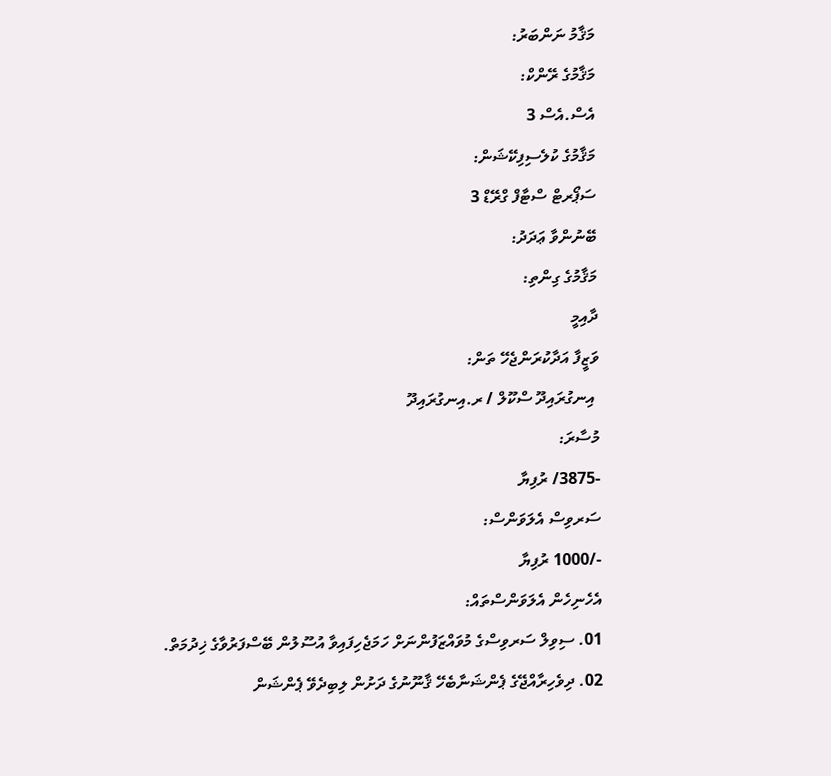މަޤާމު ނަންބަރު:
މަޤާމުގެ ރޭންކް:
އެސް.އެސް 3
މަޤާމުގެ ކުލެސިފިކޭޝަން:
ސަޕޯރޓް ސްޓާފް ގްރޭޑް 3
ބޭނުންވާ ޢަދަދު:
މަޤާމުގެ ގިންތި:
ދާއިމީ
ވަޒީފާ އަދާކުރަންޖެހޭ ތަން:
 އިނގުރައިދޫ ސްކޫލް / ރ.އިނގުރައިދޫ
މުސާރަ:
-3875/ ރުފިޔާ
ސަރވިސް އެލަވަންސް:
-/1000 ރުފިޔާ
އެހެނިހެން އެލަވަންސްތައް:
01. ސިވިލް ސަރވިސްގެ މުވައްޒަފުންނަށް ހަމަޖެހިފައިވާ އުސޫލުން ބޭސްފަރުވާގެ ޚިދުމަތް.
02. ދިވެހިރާއްޖޭގެ ޕެންޝަނާބެހޭ ޤާނޫނުގެ ދަށުން ލިބިދެވޭ ޕެންޝަން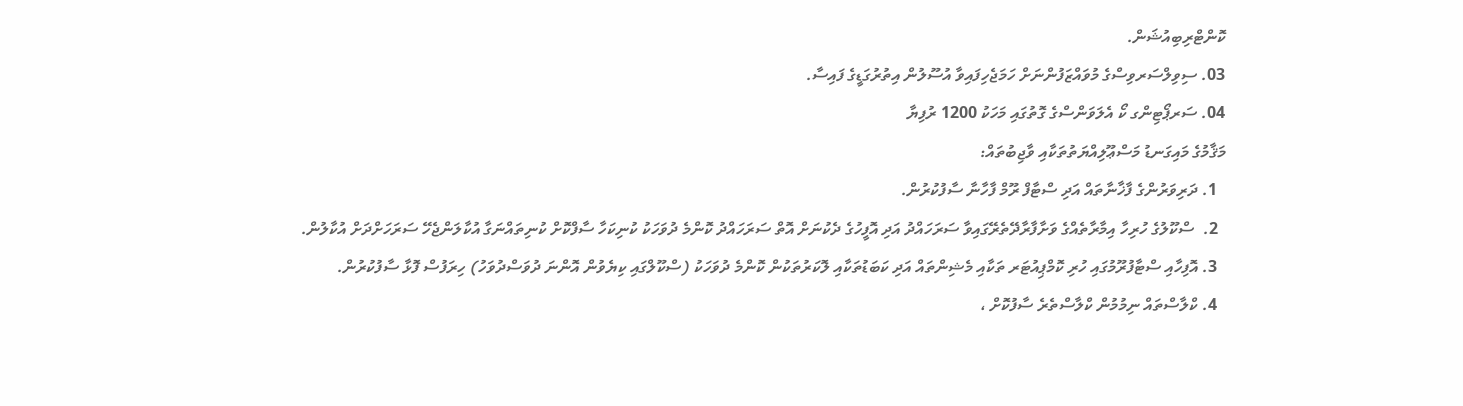ކޮންޓްރިބިއުޝަން.
03. ސިވިލްސަރވިސްގެ މުވައްޒަފުންނަށް ހަމަޖެހިފައިވާ އުސޫލުން އިތުރުގަޑީގެ ފައިސާ.
04. ސަރޕޯޓިންގ ކޯ އެލަވަންސްގެ ގޮތުގައި މަހަކު 1200 ރުފިޔާ
މަޤާމުގެ މައިގަނޑު މަސްޢޫލިއްޔަތުތަކާއި ވާޖިބުތައް:
  1. ދަރިވަރުންގެ ފާޚާނާތައް އަދި ސްޓާފް ރޫމް ފާހާނާ ސާފުކުރުން.
  2.  ސްކޫލުގެ ހުރިހާ އިމާރާތެއްގެ ވަށާފާރާދޭތެރޭގައިވާ ސަރަހައްދު އަދި އޮފީހުގެ ދެކުނަށް އޮތް ސަރަހައްދު ކޮންމެ ދުވަހަކު ކުނިކަހާ ސާފްކޮށް ކުނިތައްނަގާ އުކާލަންޖެހޭ ސަރަހަށްދަށް އުކާލުން.
  3. އޮފިހާއި ސްޓާފުރޫމުގައި ހުރި ކޮމްޕިއުޓަރ ތަކާއި މެޝިންތައް އަދި ކަބަޑުތަކާއި ލޮކަރުތަކުން ކޮންމެ ދުވަހަކު (ސްކޫލްގައި ކިޔެވުން އޮންނަ ދުވަސްދުވަހު) ހިރަފުސް ފޮޅާ ސާފުކުރުން.
  4. ކްލާސްތައް ނިމުމުން ކްލާސްތެރެ ސާފުކޮށް ،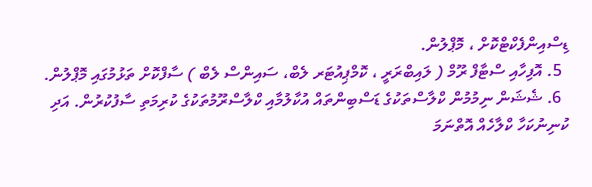ޑިސްއިންފެކްޓްކޮށް ، މޮޕްލުން.
  5. އޮފިހާއި ސްޓާފް ރޫމް ( ލައިބްރަރީ ، ކޮމްޕިއުޓަރ ލެބް، ސައިންސް ލެބް ) ސާފްކޮށް ތަޅުމުގައި މޮޕްލުން.
  6. ޝެޝަން ނިމުމުން ކްލާސްތަކުގެ ޑަސްބިންތައް އުކާލުމާއި ކްލާސްރޫމުތަކުގެ ކުރިމަތި ސާފުކުރުން. އަދި ކުނިނުކަހާ ކްލާހެއް އޮތްނަމަ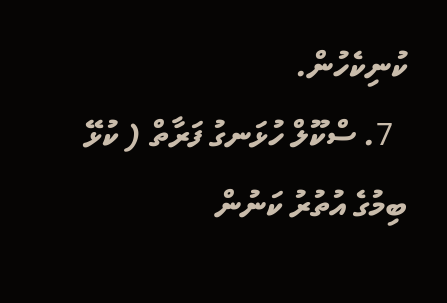ކުނިކެހުން.
  7. ސްކޫލް ހުޅަނގު ފަރާތް ( ކުޅޭ ބިމުގެ އުތުރު ކަނުން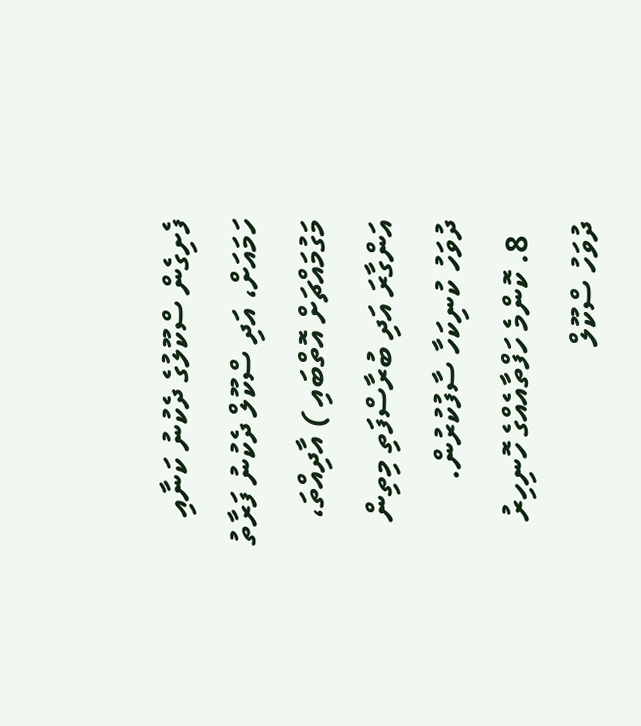ފެށިގެން ސްކޫލުގެ ދެކުނު ކަނާއި ހަމައަށް، އަދި ސްކޫލް ދެކުނު ފަރާތު މަގުމައްޗަށް އޮތްބައި ) އާދިއްތަ، އަންގާރަ އަދި ބުރާސްފަތި މިތިން ދުވަހު ކުނިކަހާ ސާފުކުރުން.
  8. ކޮންމެ ހަފްތާއެއްގެ ހޮނިހިރު ދުވަހު ސްކޫލް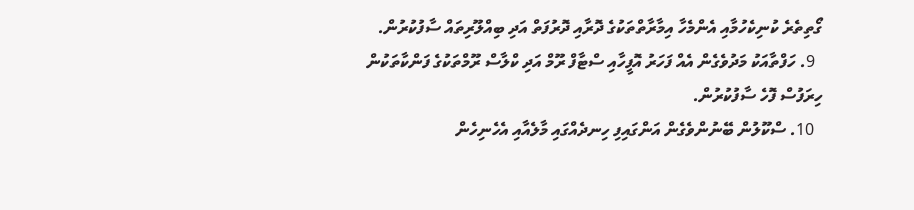ގޯތިތެރެ ކުނިކެހުމާއި އެންމެހާ އިމާރާތްތަކުގެ ދޮރާއި ދޮރުފަތް އަދި ބިއްލޫރިތައް ސާފުކުރުން.
  9. ހަފްތާއަކު މަދުވެގެން އެއް ފަހަރު އޮފީހާއި ސްޓާފް ރޫމް އަދި ކްލާސް ރޫމްތަކުގެ ފަންކާތަކުން ހިރަފުސް ފޮހެ ސާފުކުރުން.
  10. ސްކޫލުން ބޭނުންވެގެން އަންގައިފި ހިނދެއްގައި މާލެއާއި އެހެނިހެން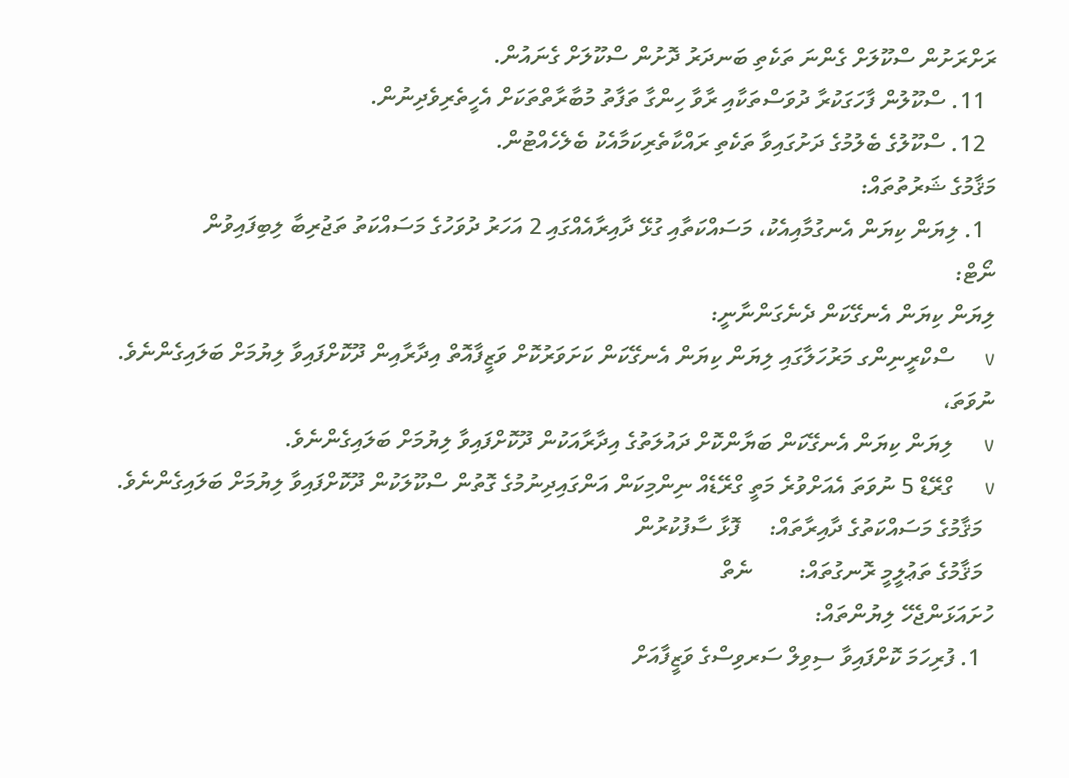ރަށްރަށުން ސްކޫލަށް ގެންނަ ތަކެތި ބަނދަރު ދޮށުން ސްކޫލަށް ގެނައުން.
  11. ސްކޫލުން ފާހަގަކުރާ ދުވަސްތަކާއި ރާވާ ހިންގާ ތަފާތު މުބާރާތްތަކަށް އެހީތެރިވެދިނުން.
  12. ސްކޫލުގެ ބެލުމުގެ ދަށުގައިވާ ތަކެތި ރައްކާތެރިކަމާއެކު ބެލެހެއްޓުން.
މަޤާމުގެ ޝަރުތުތައް:
  1. ލިޔަން ކިޔަން އެނގުމާއިއެކު، މަސައްކަތާއި ގުޅޭ ދާއިރާއެއްގައި 2 އަހަރު ދުވަހުގެ މަސައްކަތު ތަޖުރިބާ ލިބިފައިވުން
ނޯޓް:
ލިޔަން ކިޔަން އެނގޭކަން ދެނެގަންނާނީ:
v     ސްކްރީނިންގ މަރުހަލާގައި ލިޔަން ކިޔަން އެނގޭކަން ކަށަވަރުކޮށް ވަޒީފާއޮތް އިދާރާއިން ދޫކޮށްފައިވާ ލިޔުމަށް ބަލައިގެންނެވެ.
ނުވަތަ،
v     ލިޔަން ކިޔަން އެނގޭކަން ބަޔާންކޮށް ދައުލަތުގެ އިދާރާއަކުން ދޫކޮށްފައިވާ ލިޔުމަށް ބަލައިގެންނެވެ.
v     ގްރޭޑް 5 ނުވަތަ އެއަށްވުރެ މަތީ ގްރޭޑެއް ނިންމިކަން އަންގައިދިނުމުގެ ގޮތުން ސްކޫލަކުން ދޫކޮށްފައިވާ ލިޔުމަށް ބަލައިގެންނެވެ.
  މަޤާމުގެ މަސައްކަތުގެ ދާއިރާތައް:     ފޮޅާ ސާފުކުރުން
  މަޤާމުގެ ތަޢުލީމީ ރޮނގުތައް:        ނެތް
ހުށައަޅަންޖެހޭ ލިޔުންތައް:
  1. ފުރިހަމަ ކޮށްފައިވާ ސިވިލް ސަރވިސްގެ ވަޒީފާއަށް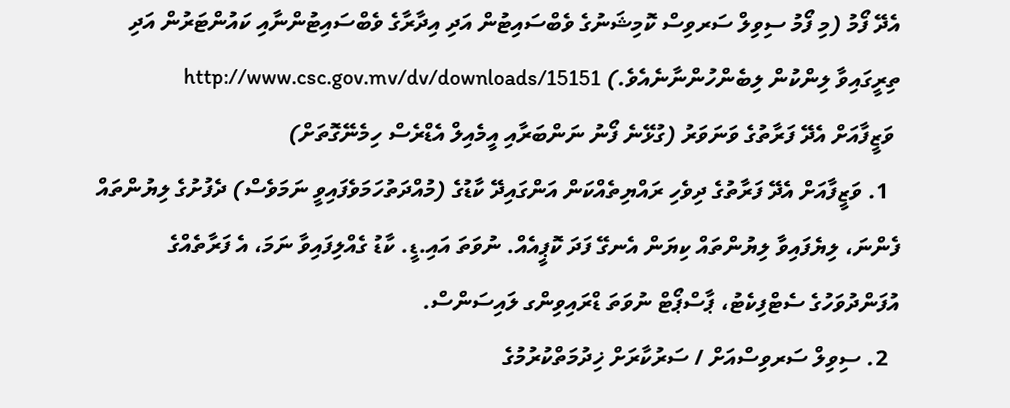އެދޭ ފޯމު (މި ފޯމު ސިވިލް ސަރވިސް ކޮމިޝަނުގެ ވެބްސައިޓުން އަދި އިދާރާގެ ވެބްސައިޓުންނާއި ކައުންޓަރުން އަދި ތިރީގައިވާ ލިންކުން ލިބެންހުންނާނެއެވެ.) http://www.csc.gov.mv/dv/downloads/15151
 ވަޒީފާއަށް އެދޭ ފަރާތުގެ ވަނަވަރު (ގުޅޭނެ ފޯނު ނަންބަރާއި އީމެއިލް އެޑްރެސް ހިމެނޭގޮތަށް)
  1. ވަޒީފާއަށް އެދޭ ފަރާތުގެ ދިވެހި ރައްޔިތެއްކަން އަންގައިދޭ ކާޑުގެ (މުއްދަތުހަމަވެފައިވީ ނަމަވެސް) ދެފުށުގެ ލިޔުންތައް ފެންނަ، ލިޔެފައިވާ ލިޔުންތައް ކިޔަން އެނގޭ ފަދަ ކޮޕީއެއް. ނުވަތަ އައި.ޑީ. ކާޑު ގެއްލިފައިވާ ނަމަ، އެ ފަރާތެއްގެ އުފަންދުވަހުގެ ސެޓްފިކެޓު، ޕާސްޕޯޓް ނުވަތަ ޑްރައިވިންގ ލައިސަންސް.
  2. ސިވިލް ސަރވިސްއަށް / ސަރުކާރަށް ޚިދުމަތްކުރުމުގެ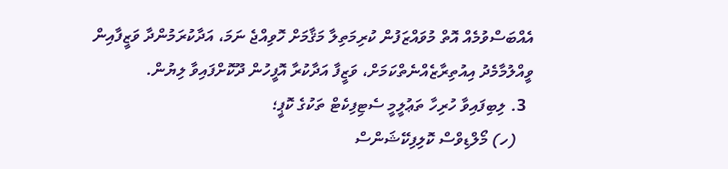އެއްބަސްވުމެއް އޮތް މުވައްޒަފުން ކުރިމަތިލާ މަޤާމަށް ހޮވިއްޖެ ނަމަ، އަދާކުރަމުންދާ ވަޒީފާއިން ވީއްލުމާމެދު އިއުތިރާޒެއްނެތްކަމަށް، ވަޒީފާ އަދާކުރާ އޮފީހުން ދޫކޮށްފައިވާ ލިޔުން.
  3. ލިބިފައިވާ ހުރިހާ ތަޢުލީމީ ސެޓިފިކެޓް ތަކުގެ ކޮޕީ؛
    (ހ) މޯލްޑިވްސް ކޮލިފިކޭޝަންސް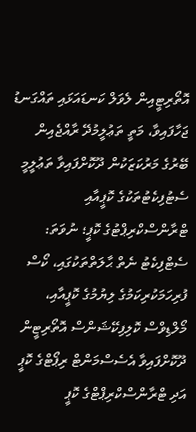އޮތޯރިޓީއިން ލެވަލް ކަނޑައަޅައި ތައްގަނޑު ޖަހާފައިވާ، މަތީ ތަޢުލީމުދޭ ރާއްޖެއިން ބޭރުގެ މަރުކަޒަކުން ދޫކޮށްފައިވާ ތަޢުލީމީ ސެޓުފިކެޓުތަކުގެ ކޮޕީއާއި ޓްރާންސްކްރިޕްޓުގެ ކޮޕީ؛ ނުވަތަ: ސެޓްފިކެޓު ނެތް ޙާލަތްތަކުގައި، ކޯސް ފުރިހަމަކުރިކަމުގެ ލިޔުމުގެ ކޮޕީއާއި، މޯލްޑިވްސް ކޮލިފިކޭޝަންސް އޮތޯރިޓީން ދޫކޮށްފައިވާ އެސެސްމަންޓް ރިޕޯޓްގެ ކޮޕީ އަދި ޓްރާންސްކްރިޕްޓްގެ ކޮޕީ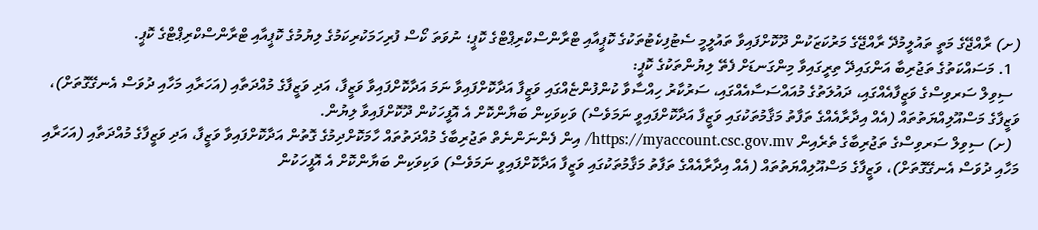(ށ) ރާއްޖޭގެ މަތީ ތައުލީމުދޭ ރާއްޖޭގެ މަރުކަޒަކުން ދޫކޮށްފައިވާ ތައުލީމީ ސެޓުފިކެޓުތަކުގެ ކޮޕީއާއި ޓްރާންސްކްރިޕްޓްގެ ކޮޕީ؛ ނުވަތަ ކޯސް ފުރިހަމަކުރިކަމުގެ ލިޔުމުގެ ކޮޕީއާއި ޓްރާންސްކްރިޕްޓްގެ ކޮޕީ.
  1. މަސައްކަތުގެ ތަޖުރިބާ އަންގައިދޭ ތިރީގައިވާ މިންގަނޑަށް ފެތޭ ލިޔުންތަކުގެ ކޮޕީ:
  ސިވިލް ސަރވިސްގެ ވަޒީފާއެއްގައި، ދައުލަތުގެ މުއައްސަސާއެއްގައި، ސަރުކާރު ހިއްސާވާ ކުންފުންޏެއްގައި ވަޒީފާ އަދާކޮށްފައިވާ ނަމަ އަދާކޮށްފައިވާ ވަޒީފާ، އަދި ވަޒީފާގެ މުއްދަތާއި (އަހަރާއި މަހާއި ދުވަސް އެނގޭގޮތަށް)، ވަޒީފާގެ މަސްއޫލިއްޔަތުތައް (އެއް އިދާރާއެއްގެ ތަފާތު މަޤާމުތަކުގައި ވަޒީފާ އަދާކޮށްފައިވީ ނަމަވެސް) ވަކިވަކިން ބަޔާންކޮށް އެ އޮފީހަކުން ދޫކޮށްފައިވާ ލިޔުން.
  (ށ) ސިވިލް ސަރވިސްގެ ތަޖުރިބާގެ ތެރެއިން https://myaccount.csc.gov.mv/ އިން ފެންނަންނެތް ތަޖުރިބާގެ މުއްދަތުތައް ހާމަކޮށްދިމުގެ ގޮތުން އަދާކޮށްފައިވާ ވަޒީފާ، އަދި ވަޒީފާގެ މުއްދަތާއި (އަހަރާއި މަހާއި ދުވަސް އެނގޭގޮތަށް)، ވަޒީފާގެ މަސްއޫލިއްޔަތުތައް (އެއް އިދާރާއެއްގެ ތަފާތު މަޤާމުތަކުގައި ވަޒީފާ އަދާކޮށްފައިވީ ނަމަވެސް) ވަކިވަކިން ބަޔާންކޮށް އެ އޮފީހަކުން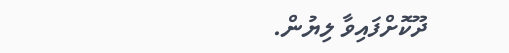ދޫކޮށްފައިވާ ލިޔުން.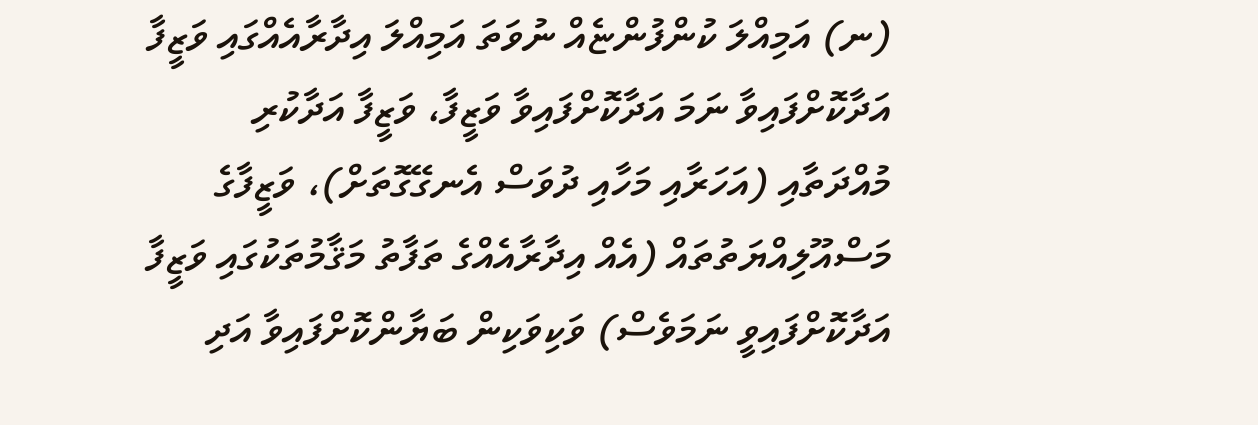(ނ) އަމިއްލަ ކުންފުންޏެއް ނުވަތަ އަމިއްލަ އިދާރާއެއްގައި ވަޒީފާ އަދާކޮށްފައިވާ ނަމަ އަދާކޮށްފައިވާ ވަޒީފާ، ވަޒީފާ އަދާކުރި މުއްދަތާއި (އަހަރާއި މަހާއި ދުވަސް އެނގޭގޮތަށް)، ވަޒީފާގެ މަސްއޫލިއްޔަތުތައް (އެއް އިދާރާއެއްގެ ތަފާތު މަޤާމުތަކުގައި ވަޒީފާ އަދާކޮށްފައިވީ ނަމަވެސް) ވަކިވަކިން ބަޔާންކޮށްފައިވާ އަދި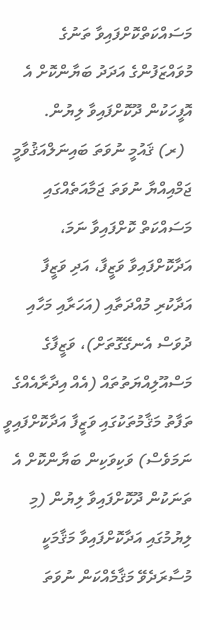މަސައްކަތްކޮށްފައިވާ ތަނުގެ މުވައްޒަފުންގެ އަދަދު ބަޔާންކޮށް އެ އޮފީހަކުން ދޫކޮށްފައިވާ ލިޔުން.
  (ރ) ޤައުމީ ނުވަތަ ބައިނަލްއަޤުވާމީ ޖަމްއިއްޔާ ނުވަތަ ޖަމާއަތެއްގައި މަސައްކަތް ކޮށްފައިވާ ނަމަ، އަދާކޮށްފައިވާ ވަޒީފާ، އަދި ވަޒީފާ އަދާކުރި މުއްދަތާއި (އަހަރާއި މަހާއި ދުވަސް އެނގޭގޮތަށް)، ވަޒީފާގެ މަސްއޫލިއްޔަތުތައް (އެއް އިދާރާއެއްގެ ތަފާތު މަޤާމުތަކުގައި ވަޒީފާ އަދާކޮށްފައިވީ ނަމަވެސް) ވަކިވަކިން ބަޔާންކޮށް އެ ތަނަކުން ދޫކޮށްފައިވާ ލިޔުން (މި ލިޔުމުގައި އަދާކޮށްފައިވާ މަޤާމަކީ މުސާރަދެވޭ މަޤާމެއްކަން ނުވަތަ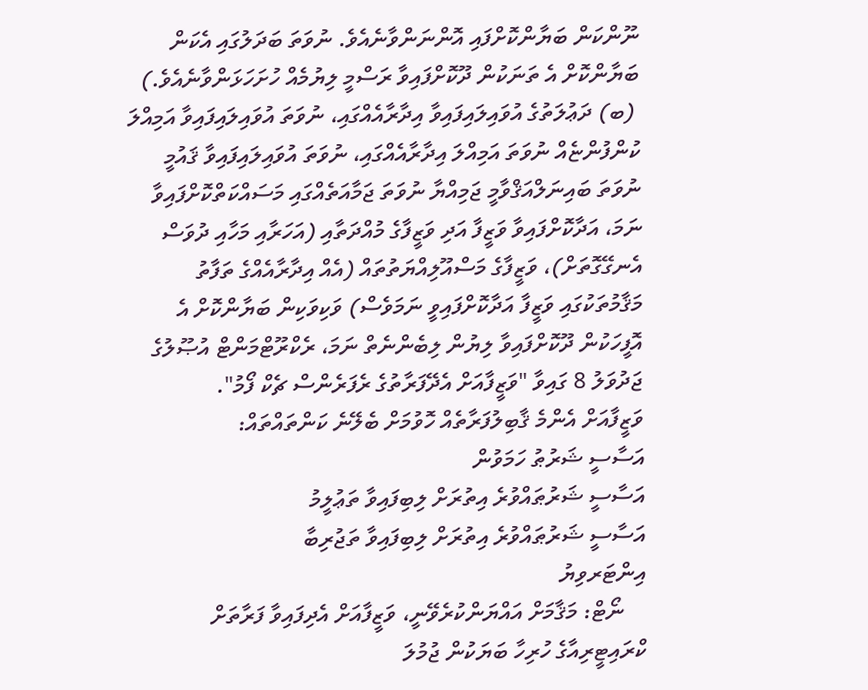ނޫންކަން ބަޔާންކޮށްފައި އޮންނަންވާނެއެވެ. ނުވަތަ ބަދަލުގައި އެކަން ބަޔާންކޮށް އެ ތަނަކުން ދޫކޮށްފައިވާ ރަސްމީ ލިޔުމެއް ހުށަހަޅަންވާނެއެވެ.)
 (ބ) ދަޢުލަތުގެ އުވައިލައިފައިވާ އިދާރާއެއްގައި، ނުވަތަ އުވައިލައިފައިވާ އަމިއްލަ ކުންފުންޏެއް ނުވަތަ އަމިއްލަ އިދާރާއެއްގައި، ނުވަތަ އުވައިލައިފައިވާ ޤައުމީ ނުވަތަ ބައިނަލްއަޤްވާމީ ޖަމިއްޔާ ނުވަތަ ޖަމާއަތެއްގައި މަސައްކަތްކޮށްފައިވާ ނަމަ، އަދާކޮށްފައިވާ ވަޒީފާ އަދި ވަޒީފާގެ މުއްދަތާއި (އަހަރާއި މަހާއި ދުވަސް އެނގޭގޮތަށް)، ވަޒީފާގެ މަސްއޫލިއްޔަތުތައް (އެއް އިދާރާއެއްގެ ތަފާތު މަޤާމުތަކުގައި ވަޒީފާ އަދާކޮށްފައިވީ ނަމަވެސް) ވަކިވަކިން ބަޔާންކޮށް އެ އޮފީހަކުން ދޫކޮށްފައިވާ ލިޔުން ލިބެންނެތް ނަމަ، ރެކްރޫޓްމަންޓް އުޞޫލުގެ ޖަދުވަލު 8 ގައިވާ "ވަޒީފާއަށް އެދޭފަރާތުގެ ރެފަރެންސް ޗެކް ފޯމު".
ވަޒީފާއަށް އެންމެ ޤާބިލުފަރާތެއް ހޮވުމަށް ބެލޭނެ ކަންތައްތައް:
އަސާސީ ޝަރުޠު ހަމަވުން
އަސާސީ ޝަރުޠައްވުރެ އިތުރަށް ލިބިފައިވާ ތަޢުލީމު
އަސާސީ ޝަރުޠައްވުރެ އިތުރަށް ލިބިފައިވާ ތަޖުރިބާ
އިންޓަރވިޔު
    ނޯޓް: މަޤާމަށް އައްޔަންކުރެވޭނީ، ވަޒީފާއަށް އެދިފައިވާ ފަރާތަށް ކްރައިޓީރިއާގެ ހުރިހާ ބަޔަކުން ޖުމުލަ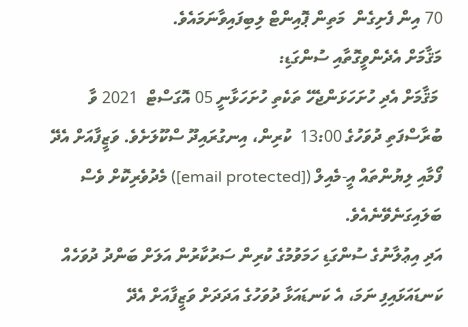70 އިން ފެށިގެން  މަތިން ޕޮއިންޓް ލިބިފައިވާނަމައެވެ.
މަޤާމަށް އެދެންވީގޮތާއި ސުންގަޑި:
 މަޤާމަށް އެދި ހުށަހަޅަންޖެހޭ ތަކެތި ހުށަހަޅާނީ 05 އޮގަސްޓް  2021 ވާ ބުރާސްފަތި ދުވަހުގެ 13:00  ކުރިން، އިނގުރައިދޫ ސްކޫލަށެވެ. ވަޒީފާއަށް އެދޭ ފޯމާއި ލިޔުންތައް އީ-މެއިލް ([email protected]) މެދުވެރިކޮށް ވެސް ބަލައިގަނެވޭނެއެވެ.
އަދި އިޢުލާނުގެ ސުންގަޑި ހަމަވުމުގެ ކުރިން ސަރުކާރުން އަލަށް ބަންދު ދުވަހެއް ކަނޑައަޅައިފި ނަމަ، އެ ކަނޑައަޅާ ދުވަހުގެ އަދަދަށް ވަޒީފާއަށް އެދޭ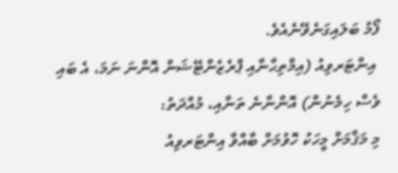ފޯމު ބަލައިގަނެވޭނެއެވެ.
 އިންޓަރވިއު (އިމްތިޙާނާއި ޕްރެޒެންޓޭޝަން އޮންނަ ނަމަ، އެ ބައި ވެސް ހިމެނުން) އޮންނާނެ ތަނާއި، މުއްދަތު:
މި މަޤާމަށް މީހަކު ހޮވުމަށް ބާއްވާ އިންޓަރވިއު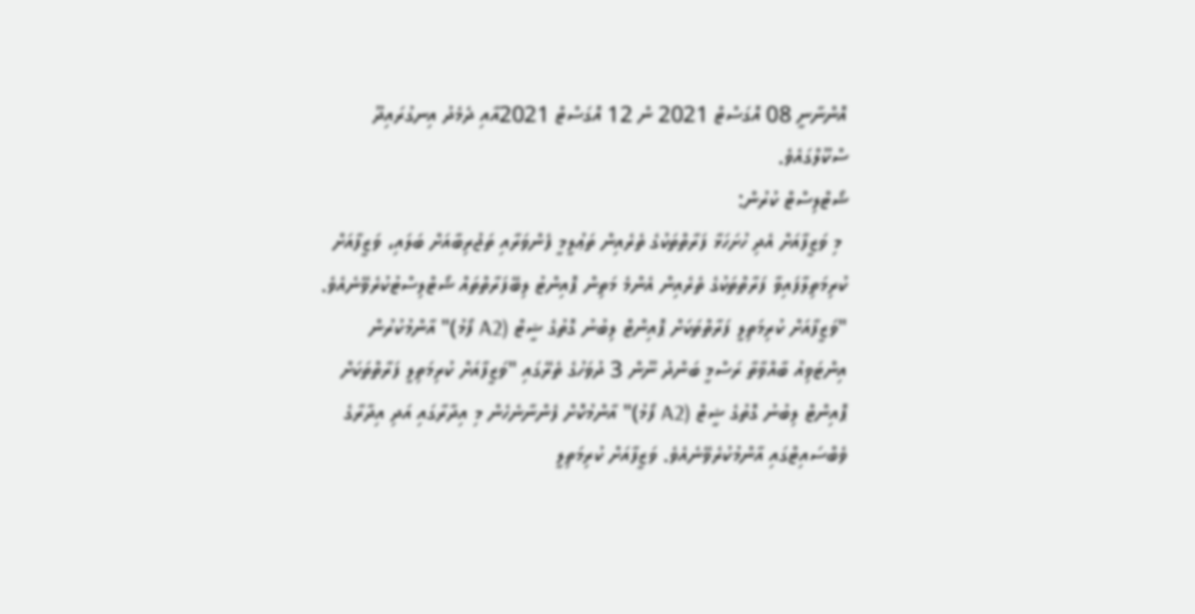އޮންނާނީ 08 އޮގަސްޓް 2021 ން 12 އޮގަސްޓް 2021އާއި ދެމެދު އިނގުރައިދޫ ސްކޫލްގައެވެ.
ޝޯޓްލިސްޓް ކުރުން:
 މި ވަޒީފާއަށް އެދި ހުށަހަޅާ ފަރާތްތަކުގެ ތެރެއިން ތަޢުލީމީ ފެންވަރާއި ތަޖުރިބާއަށް ބަލައި، ވަޒީފާއަށް ކުރިމަތިލާފައިވާ ފަރާތްތަކުގެ ތެރެއިން އެންމެ މަތިން ޕޮއިންޓު ލިބޭފަރާތްތައް ޝޯޓްލިސްޓުކުރެވޭނެއެވެ.
"ވަޒީފާއަށް ކުރިމަތިލީ ފަރާތްތަކަށް ޕޮއިންޓް ލިބުނު ގޮތުގެ ޝީޓް (A2 ފޯމު)" އާންމުކުރުން
އިންޓަވިއު ބާއްވާތާ ރަސްމީ ބަންދު ނޫން 3 ދުވަހުގެ ތެރޭގައި "ވަޒީފާއަށް ކުރިމަތިލީ ފަރާތްތަކަށް ޕޮއިންޓް ލިބުނު ގޮތުގެ ޝީޓް (A2 ފޯމު)" އާންމުކޮށް ފެންނާނެހެން މި އިދާރާގައި އަދި އިދާރާގެ ވެބްސައިޓްގައި އާންމުކުރެވޭނެއެވެ. ވަޒީފާއަށް ކުރިމަތިލީ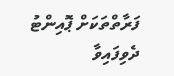ފަރާތްތަކަށް ޕޮއިންޓު ދެވިފައިވާ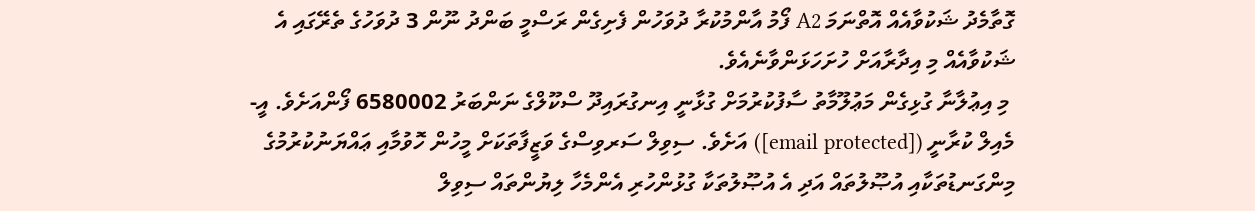ގޮތާމެދު ޝަކުވާއެއް އޮތްނަމަ A2 ފޯމު އާންމުކުރާ ދުވަހުން ފެށިގެން ރަސްމީ ބަންދު ނޫން 3 ދުވަހުގެ ތެރޭގައި އެ ޝަކުވާއެއް މި އިދާރާއަށް ހުށަހަޅަންވާނެއެވެ.
 މި އިޢުލާނާ ގުޅިގެން މަޢުލޫމާތު ސާފުކުރުމަށް ގުޅާނީ އިނގުރައިދޫ ސްކޫލްގެ ނަންބަރު 6580002 ފޯންއަށެވެ. އީ-މެއިލް ކުރާނީ ([email protected]) އަށެވެ. ސިވިލް ސަރވިސްގެ ވަޒީފާތަކަށް މީހުން ހޮވުމާއި ޢައްޔަނުކުރުމުގެ މިންގަނޑުތަކާއި އުޞޫލުތައް އަދި އެ އުޞޫލުތަކާ ގުޅުންހުރި އެންމެހާ ލިޔުންތައް ސިވިލް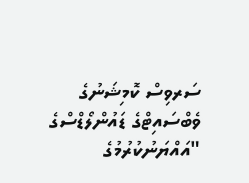ސަރވިސް ކޮމިޝަނުގެ ވެބްސައިޓްގެ ޑައުންލޯޑްސްގެ "އައްޔަނުކުރުމުގެ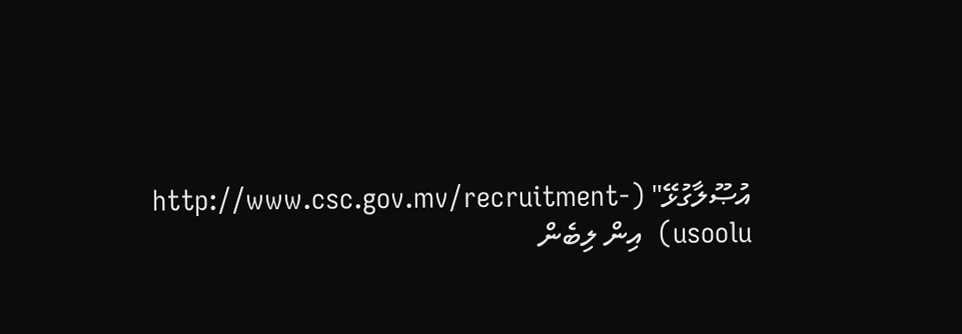އުޞޫލާގުޅޭ" (http://www.csc.gov.mv/recruitment-usoolu)  އިން ލިބެން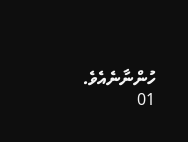ހުންނާނެއެވެ.
01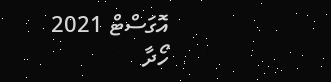އޮގަސްޓް 2021
ހޯދާ